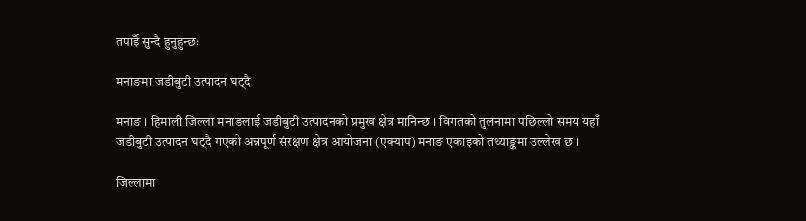तपाईँ सुन्दै हुनुहुन्छः

मनाङमा जडीबुटी उत्पादन घट्दै

मनाङ । हिमाली जिल्ला मनाङलाई जडीबुटी उत्पादनको प्रमुख क्षेत्र मानिन्छ । विगतको तुलनामा पछिल्लो समय यहाँ जडीबुटी उत्पादन घट्दै गएको अन्नपूर्ण संरक्षण क्षेत्र आयोजना (एक्याप) मनाङ एकाइको तथ्याङ्कमा उल्लेख छ ।

जिल्लामा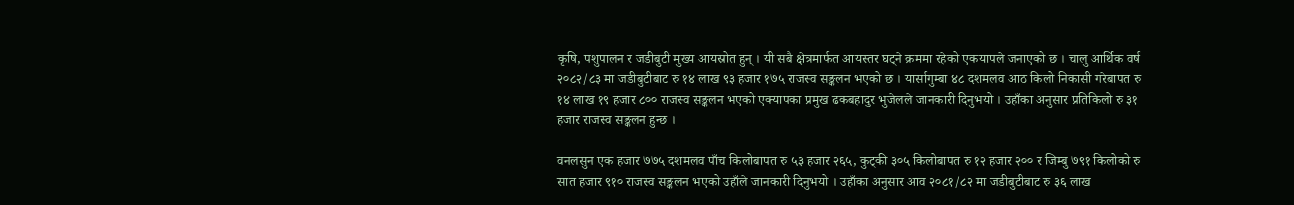कृषि, पशुपालन र जडीबुटी मुख्य आयस्रोत हुन् । यी सबै क्षेत्रमार्फत आयस्तर घट्ने क्रममा रहेको एकयापले जनाएको छ । चालु आर्थिक वर्ष २०८२/८३ मा जडीबुटीबाट रु १४ लाख ९३ हजार १७५ राजस्व सङ्कलन भएको छ । यार्सागुम्बा ४८ दशमलव आठ किलो निकासी गरेबापत रु १४ लाख १९ हजार ८०० राजस्व सङ्कलन भएको एक्यापका प्रमुख ढकबहादुर भुजेलले जानकारी दिनुभयो । उहाँका अनुसार प्रतिकिलो रु ३१ हजार राजस्व सङ्कलन हुन्छ ।

वनलसुन एक हजार ७७५ दशमलव पाँच किलोबापत रु ५३ हजार २६५, कुट्की ३०५ किलोबापत रु १२ हजार २०० र जिम्बु ७९१ किलोको रु सात हजार ९१० राजस्व सङ्कलन भएको उहाँले जानकारी दिनुभयो । उहाँका अनुसार आव २०८१/८२ मा जडीबुटीबाट रु ३६ लाख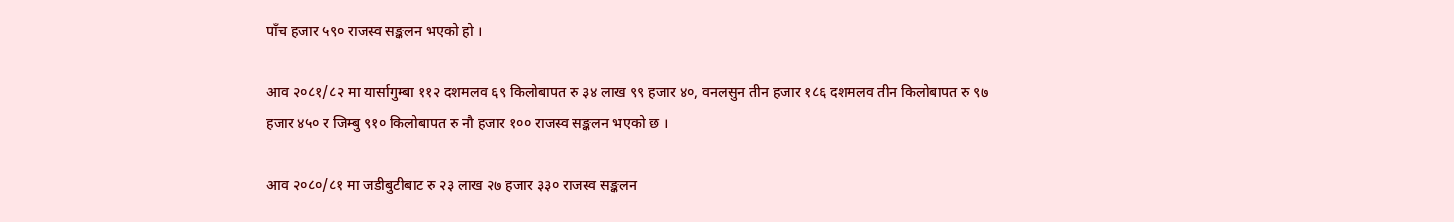पाँच हजार ५९० राजस्व सङ्कलन भएको हो ।

आव २०८१/८२ मा यार्सागुम्बा ११२ दशमलव ६९ किलोबापत रु ३४ लाख ९९ हजार ४०, वनलसुन तीन हजार १८६ दशमलव तीन किलोबापत रु ९७ हजार ४५० र जिम्बु ९१० किलोबापत रु नौ हजार १०० राजस्व सङ्कलन भएको छ ।

आव २०८०/८१ मा जडीबुटीबाट रु २३ लाख २७ हजार ३३० राजस्व सङ्कलन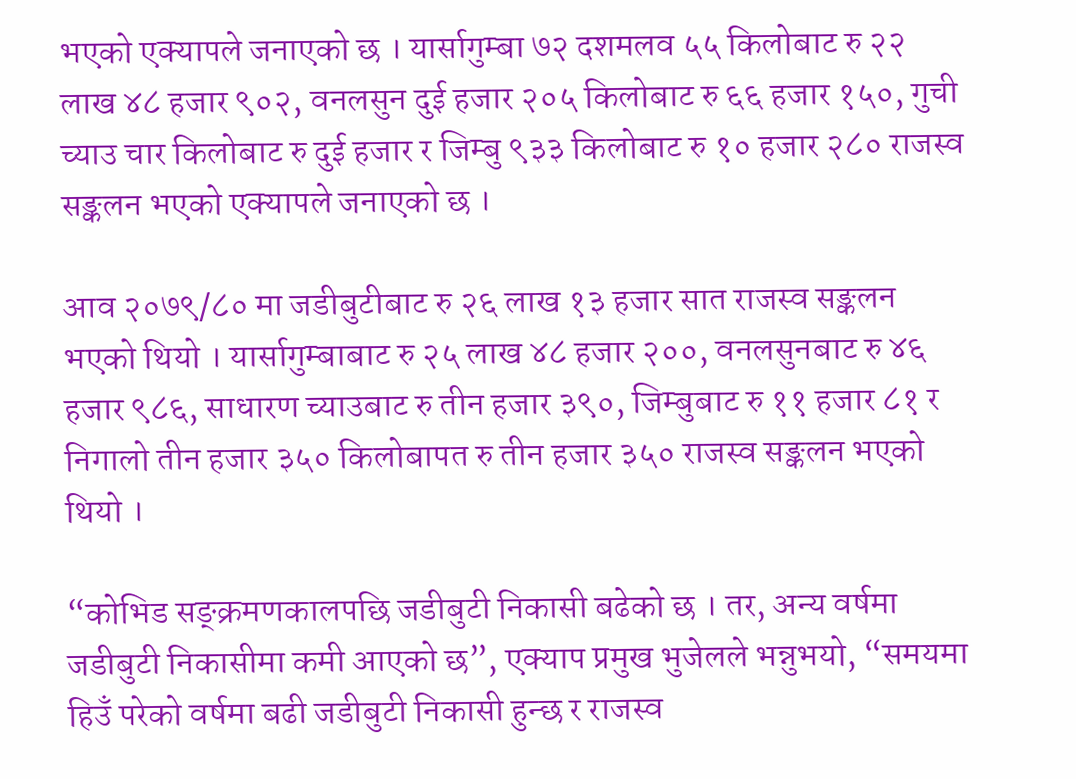भएको एक्यापले जनाएको छ । यार्सागुम्बा ७२ दशमलव ५५ किलोबाट रु २२ लाख ४८ हजार ९०२, वनलसुन दुई हजार २०५ किलोबाट रु ६६ हजार १५०, गुची च्याउ चार किलोबाट रु दुई हजार र जिम्बु ९३३ किलोबाट रु १० हजार २८० राजस्व सङ्कलन भएको एक्यापले जनाएको छ ।

आव २०७९/८० मा जडीबुटीबाट रु २६ लाख १३ हजार सात राजस्व सङ्कलन भएको थियो । यार्सागुम्बाबाट रु २५ लाख ४८ हजार २००, वनलसुनबाट रु ४६ हजार ९८६, साधारण च्याउबाट रु तीन हजार ३९०, जिम्बुबाट रु ११ हजार ८१ र निगालो तीन हजार ३५० किलोबापत रु तीन हजार ३५० राजस्व सङ्कलन भएको थियो ।

“कोभिड सङ्क्रमणकालपछि जडीबुटी निकासी बढेको छ । तर, अन्य वर्षमा जडीबुटी निकासीमा कमी आएको छ”, एक्याप प्रमुख भुजेलले भन्नुभयो, “समयमा हिउँ परेको वर्षमा बढी जडीबुटी निकासी हुन्छ र राजस्व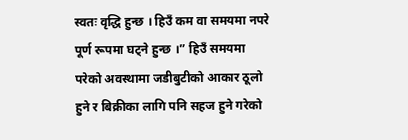स्वतः वृद्धि हुन्छ । हिउँ कम वा समयमा नपरे पूर्ण रूपमा घट्ने हुन्छ ।” हिउँ समयमा परेको अवस्थामा जडीबुटीको आकार ठूलो हुने र बिक्रीका लागि पनि सहज हुने गरेको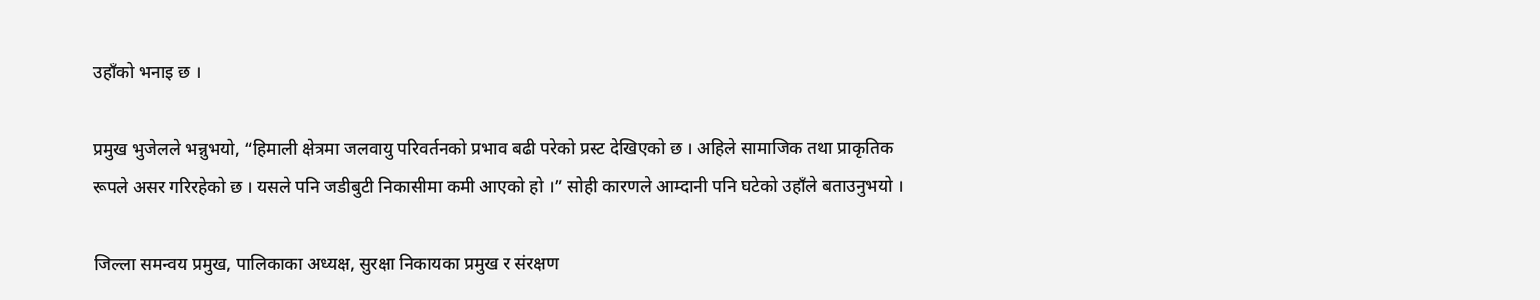उहाँको भनाइ छ ।

प्रमुख भुजेलले भन्नुभयो, “हिमाली क्षेत्रमा जलवायु परिवर्तनको प्रभाव बढी परेको प्रस्ट देखिएको छ । अहिले सामाजिक तथा प्राकृतिक रूपले असर गरिरहेको छ । यसले पनि जडीबुटी निकासीमा कमी आएको हो ।” सोही कारणले आम्दानी पनि घटेको उहाँले बताउनुभयो ।

जिल्ला समन्वय प्रमुख, पालिकाका अध्यक्ष, सुरक्षा निकायका प्रमुख र संरक्षण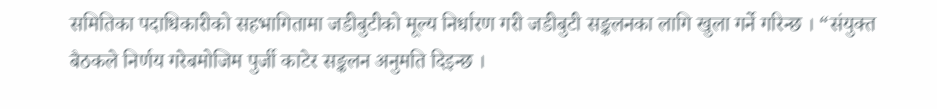समितिका पदाधिकारीको सहभागितामा जडीबुटीको मूल्य निर्धारण गरी जडीबुटी सङ्कलनका लागि खुला गर्ने गरिन्छ । “संयुक्त बैठकले निर्णय गरेबमोजिम पुर्जी काटेर सङ्कलन अनुमति दिइन्छ ।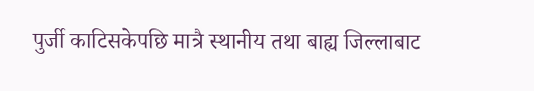पुर्जी काटिसकेपछि मात्रै स्थानीय तथा बाह्य जिल्लाबाट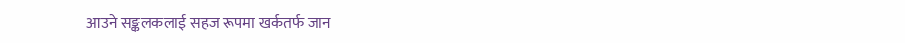आउने सङ्कलकलाई सहज रूपमा खर्कतर्फ जान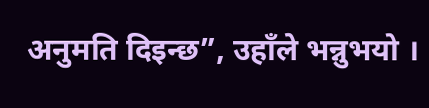अनुमति दिइन्छ”, उहाँले भन्नुभयो ।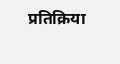प्रतिक्रिया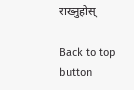राख्नुहोस्

Back to top button